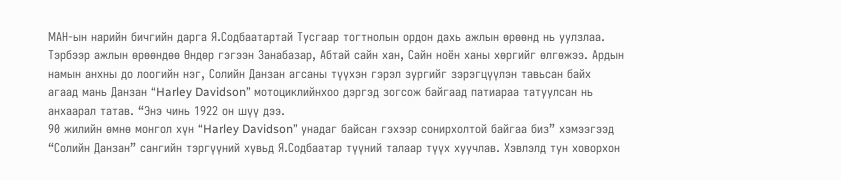МАН-ын нарийн бичгийн дарга Я.Содбаатартай Тусгаар тогтнолын ордон дахь ажлын өрөөнд нь уулзлаа. Тэрбээр ажлын өрөөндөө Өндөр гэгээн Занабазар, Абтай сайн хан, Сайн ноён ханы хөргийг өлгөжээ. Ардын намын анхны до лоогийн нэг, Солийн Данзан агсаны түүхэн гэрэл зургийг зэрэгцүүлэн тавьсан байх агаад мань Данзан “Harley Davidson” мотоциклийнхоо дэргэд зогсож байгаад патиараа татуулсан нь анхаарал татав. “Энэ чинь 1922 он шүү дээ.
90 жилийн өмнө монгол хүн “Harley Davidson” унадаг байсан гэхээр сонирхолтой байгаа биз” хэмээгээд “Солийн Данзан” сангийн тэргүүний хувьд Я.Содбаатар түүний талаар түүх хуучлав. Хэвлэлд тун ховорхон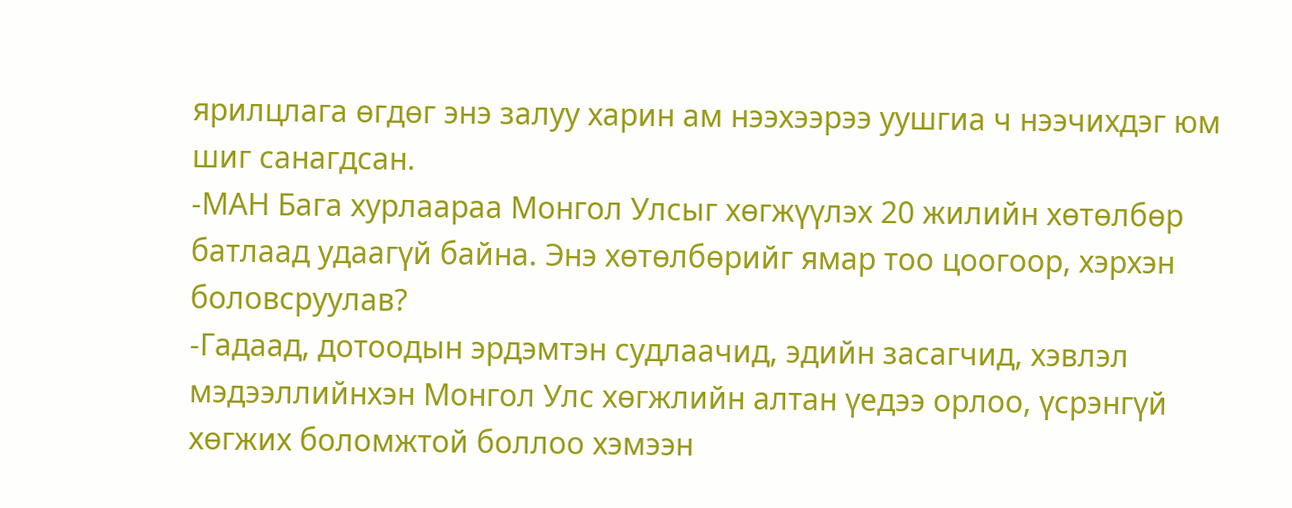ярилцлага өгдөг энэ залуу харин ам нээхээрээ уушгиа ч нээчихдэг юм шиг санагдсан.
-МАН Бага хурлаараа Монгол Улсыг хөгжүүлэх 20 жилийн хөтөлбөр батлаад удаагүй байна. Энэ хөтөлбөрийг ямар тоо цоогоор, хэрхэн боловсруулав?
-Гадаад, дотоодын эрдэмтэн судлаачид, эдийн засагчид, хэвлэл мэдээллийнхэн Монгол Улс хөгжлийн алтан үедээ орлоо, үсрэнгүй хөгжих боломжтой боллоо хэмээн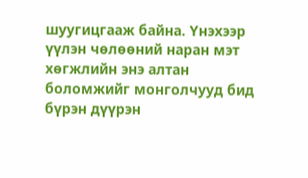шуугицгааж байна. Үнэхээр үүлэн чөлөөний наран мэт хөгжлийн энэ алтан боломжийг монголчууд бид бүрэн дүүрэн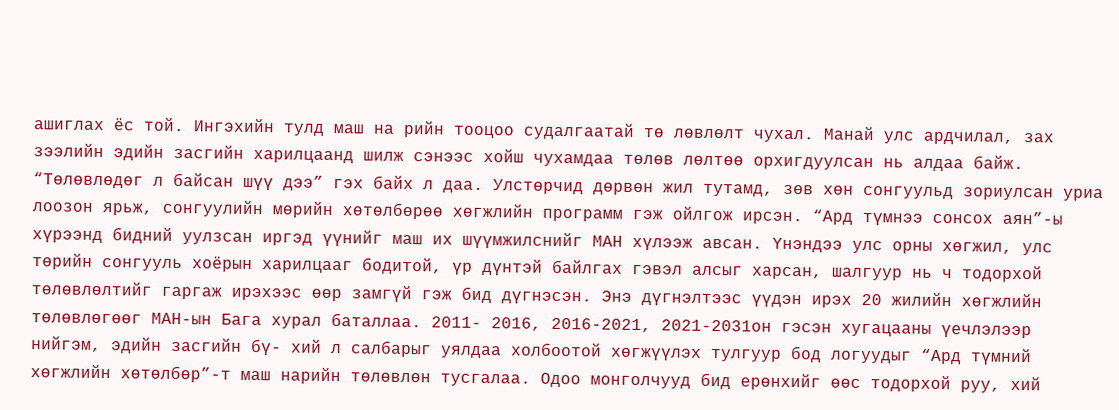ашиглах ёс той. Ингэхийн тулд маш на рийн тооцоо судалгаатай тө лөвлөлт чухал. Манай улс ардчилал, зах зээлийн эдийн засгийн харилцаанд шилж сэнээс хойш чухамдаа төлөв лөлтөө орхигдуулсан нь алдаа байж. “Төлөвлөдөг л байсан шүү дээ” гэх байх л даа. Улстөрчид дөрвөн жил тутамд, зөв хөн сонгуульд зориулсан уриа лоозон ярьж, сонгуулийн мөрийн хөтөлбөрөө хөгжлийн программ гэж ойлгож ирсэн. “Ард түмнээ сонсох аян”-ы хүрээнд бидний уулзсан иргэд үүнийг маш их шүүмжилснийг МАН хүлээж авсан. Үнэндээ улс орны хөгжил, улс төрийн сонгууль хоёрын харилцааг бодитой, үр дүнтэй байлгах гэвэл алсыг харсан, шалгуур нь ч тодорхой төлөвлөлтийг гаргаж ирэхээс өөр замгүй гэж бид дүгнэсэн. Энэ дүгнэлтээс үүдэн ирэх 20 жилийн хөгжлийн төлөвлөгөөг МАН-ын Бага хурал баталлаа. 2011- 2016, 2016-2021, 2021-2031он гэсэн хугацааны үечлэлээр нийгэм, эдийн засгийн бү- хий л салбарыг уялдаа холбоотой хөгжүүлэх тулгуур бод логуудыг “Ард түмний хөгжлийн хөтөлбөр”-т маш нарийн төлөвлөн тусгалаа. Одоо монголчууд бид ерөнхийг өөс тодорхой руу, хий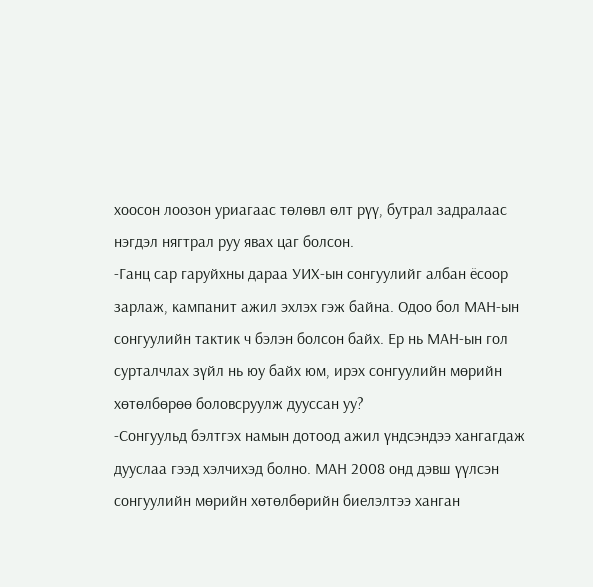хоосон лоозон уриагаас төлөвл өлт рүү, бутрал задралаас нэгдэл нягтрал руу явах цаг болсон.
-Ганц сар гаруйхны дараа УИХ-ын сонгуулийг албан ёсоор зарлаж, кампанит ажил эхлэх гэж байна. Одоо бол МАН-ын сонгуулийн тактик ч бэлэн болсон байх. Ер нь МАН-ын гол сурталчлах зүйл нь юу байх юм, ирэх сонгуулийн мөрийн хөтөлбөрөө боловсруулж дууссан уу?
-Сонгуульд бэлтгэх намын дотоод ажил үндсэндээ хангагдаж дууслаа гээд хэлчихэд болно. МАН 2008 онд дэвш үүлсэн сонгуулийн мөрийн хөтөлбөрийн биелэлтээ ханган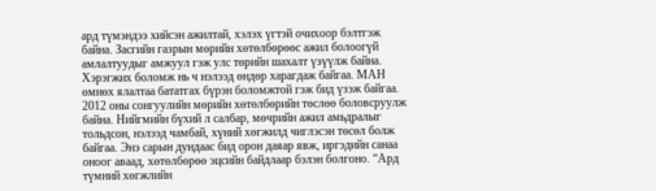ард түмэндээ хийсэн ажилтай, хэлэх үгтэй очихоор бэлтгэж байна. Засгийн газрын мөрийн хөтөлбөрөөс ажил болоогүй амлалтуудыг амжуул гэж улс төрийн шахалт үзүүлж байна. Хэрэгжих боломж нь ч нэлээд өндөр харагдаж байгаа. МАН өмнөх ялалтаа бататгах бүрэн боломжтой гэж бид үзэж байгаа. 2012 оны сонгуулийн мөрийн хөтөлбөрийн төслөө боловсруулж байна. Нийгмийн бүхий л салбар, мөчрийн ажил амьдралыг тольдсон, нэлээд чамбай, хүний хөгжилд чиглэсэн төсөл болж байгаа. Энэ сарын дундаас бид орон даяар явж, иргэдийн санаа оноог аваад, хөтөлбөрөө эцсийн байдлаар бэлэн болгоно. “Ард түмний хөгжлийн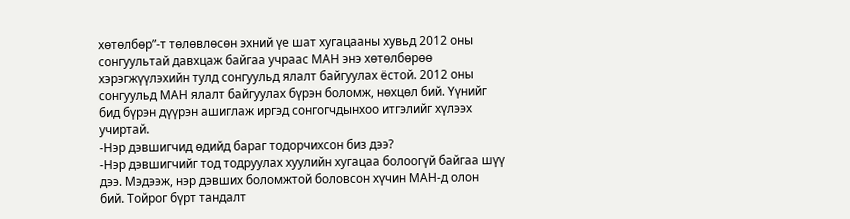хөтөлбөр”-т төлөвлөсөн эхний үе шат хугацааны хувьд 2012 оны сонгуультай давхцаж байгаа учраас МАН энэ хөтөлбөрөө хэрэгжүүлэхийн тулд сонгуульд ялалт байгуулах ёстой. 2012 оны сонгуульд МАН ялалт байгуулах бүрэн боломж, нөхцөл бий. Үүнийг бид бүрэн дүүрэн ашиглаж иргэд сонгогчдынхоо итгэлийг хүлээх учиртай.
-Нэр дэвшигчид өдийд бараг тодорчихсон биз дээ?
-Нэр дэвшигчийг тод тодруулах хуулийн хугацаа болоогүй байгаа шүү дээ. Мэдээж, нэр дэвших боломжтой боловсон хүчин МАН-д олон бий. Тойрог бүрт тандалт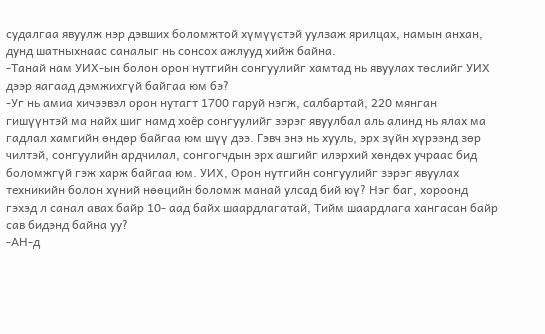судалгаа явуулж нэр дэвших боломжтой хүмүүстэй уулзаж ярилцах, намын анхан, дунд шатныхнаас саналыг нь сонсох ажлууд хийж байна.
-Танай нам УИХ-ын болон орон нутгийн сонгуулийг хамтад нь явуулах төслийг УИХ дээр яагаад дэмжихгүй байгаа юм бэ?
-Уг нь амиа хичээвэл орон нутагт 1700 гаруй нэгж, салбартай, 220 мянган гишүүнтэй ма найх шиг намд хоёр сонгуулийг зэрэг явуулбал аль алинд нь ялах ма гадлал хамгийн өндөр байгаа юм шүү дээ. Гэвч энэ нь хууль, эрх зүйн хүрээнд зөр чилтэй, сонгуулийн ардчилал, сонгогчдын эрх ашгийг илэрхий хөндөх учраас бид боломжгүй гэж харж байгаа юм. УИХ, Орон нутгийн сонгуулийг зэрэг явуулах техникийн болон хүний нөөцийн боломж манай улсад бий юү? Нэг баг, хороонд гэхэд л санал авах байр 10- аад байх шаардлагатай, Тийм шаардлага хангасан байр сав бидэнд байна уу?
-АН-д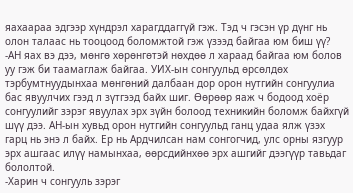яахаараа эдгээр хүндрэл харагддаггүй гэж. Тэд ч гэсэн үр дүнг нь олон талаас нь тооцоод боломжтой гэж үзээд байгаа юм биш үү?
-АН яах вэ дээ, мөнгө хөрөнгөтэй нөхдөө л хараад байгаа юм болов уу гэж би таамаглаж байгаа. УИХ-ын сонгуульд өрсөлдөх тэрбумтнуудынхаа мөнгөний далбаан дор орон нутгийн сонгуулиа бас явуулчих гээд л зүтгээд байх шиг. Өөрөөр яаж ч бодоод хоёр сонгуулийг зэрэг явуулах эрх зүйн болоод техникийн боломж байхгүй шүү дээ. АН-ын хувьд орон нутгийн сонгуульд ганц удаа ялж үзэх гарц нь энэ л байх. Ер нь Ардчилсан нам сонгогчид, улс орны язгуур эрх ашгаас илүү намынхаа, өөрсдийнхөө эрх ашгийг дээгүүр тавьдаг бололтой.
-Харин ч сонгууль зэрэг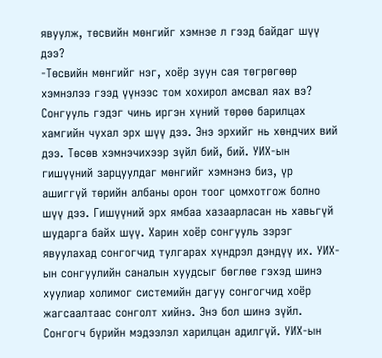явуулж, төсвийн мөнгийг хэмнэе л гээд байдаг шүү дээ?
-Төсвийн мөнгийг нэг, хоёр зуун сая төгрөгөөр хэмнэлээ гээд үүнээс том хохирол амсвал яах вэ? Сонгууль гэдэг чинь иргэн хүний төрөө барилцах хамгийн чухал эрх шүү дээ. Энэ эрхийг нь хөндчих вий дээ. Төсөв хэмнэчихээр зүйл бий, бий. УИХ-ын гишүүний зарцуулдаг мөнгийг хэмнэнэ биз, үр ашиггүй төрийн албаны орон тоог цомхотгож болно шүү дээ. Гишүүний эрх ямбаа хазаарласан нь хавьгүй шударга байх шүү. Харин хоёр сонгууль зэрэг явуулахад сонгогчид тулгарах хүндрэл дэндүү их. УИХ-ын сонгуулийн саналын хуудсыг бөглөе гэхэд шинэ хуулиар холимог системийн дагуу сонгогчид хоёр жагсаалтаас сонголт хийнэ. Энэ бол шинэ зүйл. Сонгогч бүрийн мэдээлэл харилцан адилгүй. УИХ-ын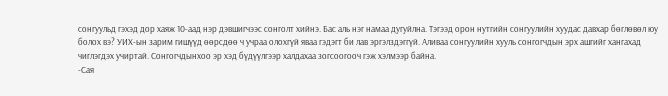сонгуульд гэхэд дор хаяж 10-аад нэр дэвшигчээс сонголт хийнэ. Бас аль нэг намаа дугуйлна. Тэгээд орон нутгийн сонгуулийн хуудас давхар бөглөвөл юу болох вэ? УИХ-ын зарим гишүүд өөрсдөө ч учраа олохгүй яваа гэдэгт би лав эргэлздэггүй. Аливаа сонгуулийн хууль сонгогчдын эрх ашгийг хангахад чиглэгдэх учиртай. Сонгогчдынхоо эр хэд бүдүүлгээр халдахаа зогсоогооч гэж хэлмээр байна.
-Сая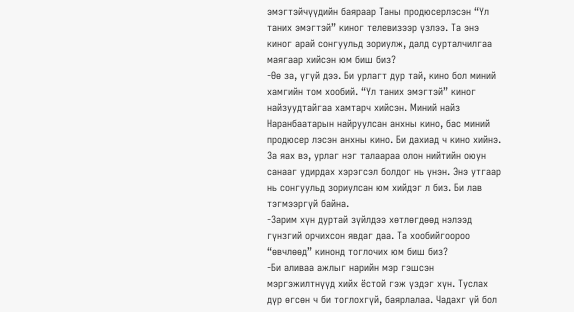эмэгтэйчүүдийн баяраар Таны продюсерлэсэн “Үл таних эмэгтэй” киног телевизээр үзлээ. Та энэ киног арай сонгуульд зориулж, далд сурталчилгаа маягаар хийсэн юм биш биз?
-Өө за, үгүй дээ. Би урлагт дур тай, кино бол миний хамгийн том хообий. “Үл таних эмэгтэй” киног найзуудтайгаа хамтарч хийсэн. Миний найз Наранбаатарын найруулсан анхны кино, бас миний продюсер лэсэн анхны кино. Би дахиад ч кино хийнэ. За яах вэ, урлаг нэг талаараа олон нийтийн оюун санааг удирдах хэрэгсэл болдог нь үнэн. Энэ утгаар нь сонгуульд зориулсан юм хийдэг л биз. Би лав тэгмээргүй байна.
-Зарим хүн дуртай зүйлдээ хөтлөгдөөд нэлээд гүнзгий орчихсон явдаг даа. Та хообийгоороо “өвчлөөд” кинонд тоглочих юм биш биз?
-Би аливаа ажлыг нарийн мэр гэшсэн мэргэжилтнүүд хийх ёстой гэж үздэг хүн. Туслах дүр өгсөн ч би тоглохгүй, баярлалаа. Чадахг үй бол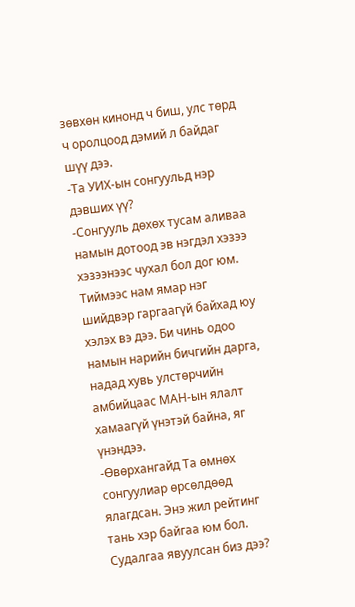зөвхөн кинонд ч биш, улс төрд ч оролцоод дэмий л байдаг шүү дээ.
-Та УИХ-ын сонгуульд нэр дэвших үү?
-Сонгууль дөхөх тусам аливаа намын дотоод эв нэгдэл хэзээ хэзээнээс чухал бол дог юм. Тиймээс нам ямар нэг шийдвэр гаргаагүй байхад юу хэлэх вэ дээ. Би чинь одоо намын нарийн бичгийн дарга, надад хувь улстөрчийн амбийцаас МАН-ын ялалт хамаагүй үнэтэй байна, яг үнэндээ.
-Өвөрхангайд Та өмнөх сонгуулиар өрсөлдөөд ялагдсан. Энэ жил рейтинг тань хэр байгаа юм бол. Судалгаа явуулсан биз дээ?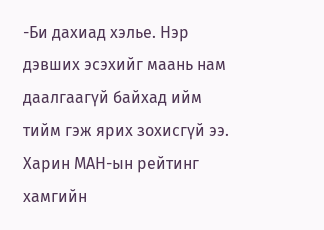-Би дахиад хэлье. Нэр дэвших эсэхийг маань нам даалгаагүй байхад ийм тийм гэж ярих зохисгүй ээ. Харин МАН-ын рейтинг хамгийн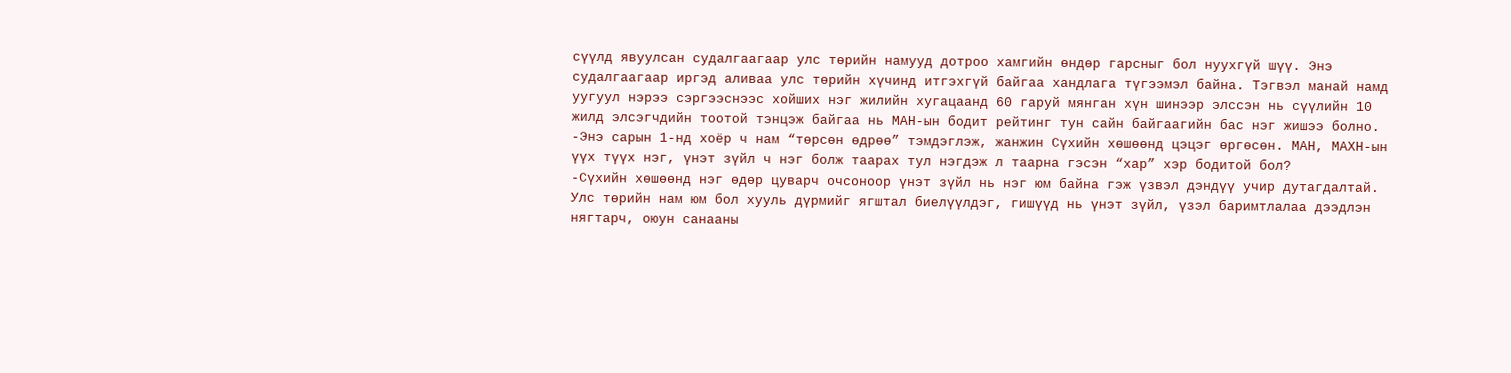сүүлд явуулсан судалгаагаар улс төрийн намууд дотроо хамгийн өндөр гарсныг бол нуухгүй шүү. Энэ судалгаагаар иргэд аливаа улс төрийн хүчинд итгэхгүй байгаа хандлага түгээмэл байна. Тэгвэл манай намд уугуул нэрээ сэргээснээс хойших нэг жилийн хугацаанд 60 гаруй мянган хүн шинээр элссэн нь сүүлийн 10 жилд элсэгчдийн тоотой тэнцэж байгаа нь МАН-ын бодит рейтинг тун сайн байгаагийн бас нэг жишээ болно.
-Энэ сарын 1-нд хоёр ч нам “төрсөн өдрөө” тэмдэглэж, жанжин Сүхийн хөшөөнд цэцэг өргөсөн. МАН, МАХН-ын үүх түүх нэг, үнэт зүйл ч нэг болж таарах тул нэгдэж л таарна гэсэн “хар” хэр бодитой бол?
-Сүхийн хөшөөнд нэг өдөр цуварч очсоноор үнэт зүйл нь нэг юм байна гэж үзвэл дэндүү учир дутагдалтай. Улс төрийн нам юм бол хууль дүрмийг ягштал биелүүлдэг, гишүүд нь үнэт зүйл, үзэл баримтлалаа дээдлэн нягтарч, оюун санааны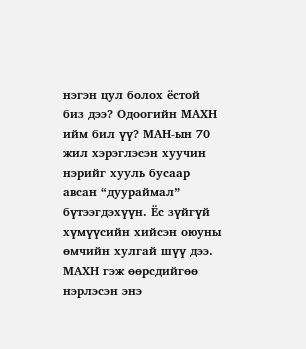нэгэн цул болох ёстой биз дээ? Одоогийн МАХН ийм бил үү? МАН-ын 70 жил хэрэглэсэн хуучин нэрийг хууль бусаар авсан “дуураймал” бүтээгдэхүүн. Ёс зүйгүй хүмүүсийн хийсэн оюуны өмчийн хулгай шүү дээ. МАХН гэж өөрсдийгөө нэрлэсэн энэ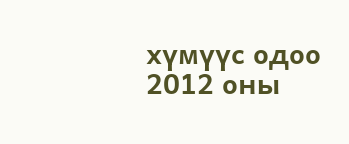хүмүүс одоо 2012 оны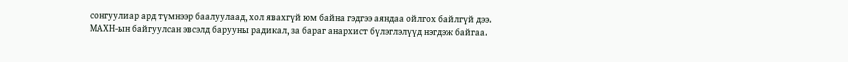сонгуулиар ард түмнээр баалуулаад, хол явахгүй юм байна гэдгээ аяндаа ойлгох байлгүй дээ. МАХН-ын байгуулсан эвсэлд барууны радикал, за бараг анархист бүлэглэлүүд нэгдэж байгаа.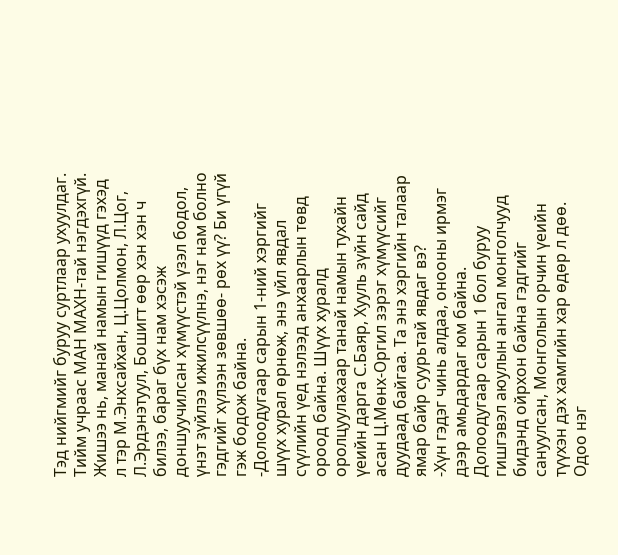Тэд нийгмийг буруу суртлаар ухуулдаг. Тийм учраас МАН МАХН-тай нэгдэхгүй. Жишээ нь, манай намын гишүүд гэхэд л тэр М.Энхсайхан, Ц.Цолмон, Л.Цог, Л.Эрдэнэтуул, Бошигт өөр хэн хэн ч билээ, бараг бүх нам хэсэж доншуучилсан хүмүүстэй үзэл бодол, үнэт зүйлээ ижилсүүлнэ, нэг нам болно гэдгийг хүлээн зөвшөө- рөх үү? Би үгүй гэж бодож байна.
-Долоодугаар сарын 1-ний хэргийг шүүх хурал өрнөж, энэ үйл явдал сүүлийн үед нэлээд анхаарлын төвд ороод байна. Шүүх хуралд оролцуулахаар танай намын тухайн үеийн дарга С.Баяр, Хууль зүйн сайд асан Ц.Мөнх-Оргил зэрэг хүмүүсийг дуудаад байгаа. Та энэ хэргийн талаар ямар байр суурьтай явдаг вэ?
-Хүн гэдэг чинь алдаа, онооны ирмэг дээр амьдардаг юм байна. Долоодугаар сарын 1 бол буруу гишгэвэл аюулын ангал монголчууд бидэнд ойрхон байна гэдгийг сануулсан, Монголын орчин үеийн түүхэн дэх хамгийн хар өдөр л дөө. Одоо нэг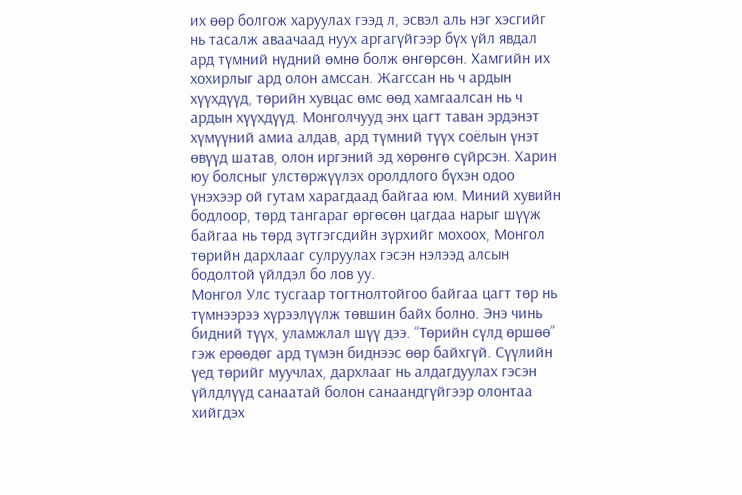их өөр болгож харуулах гээд л, эсвэл аль нэг хэсгийг нь тасалж аваачаад нуух аргагүйгээр бүх үйл явдал ард түмний нүдний өмнө болж өнгөрсөн. Хамгийн их хохирлыг ард олон амссан. Жагссан нь ч ардын хүүхдүүд, төрийн хувцас өмс өөд хамгаалсан нь ч ардын хүүхдүүд. Монголчууд энх цагт таван эрдэнэт хүмүүний амиа алдав, ард түмний түүх соёлын үнэт өвүүд шатав, олон иргэний эд хөрөнгө сүйрсэн. Харин юу болсныг улстөржүүлэх оролдлого бүхэн одоо үнэхээр ой гутам харагдаад байгаа юм. Миний хувийн бодлоор, төрд тангараг өргөсөн цагдаа нарыг шүүж байгаа нь төрд зүтгэгсдийн зүрхийг мохоох, Монгол төрийн дархлааг сулруулах гэсэн нэлээд алсын бодолтой үйлдэл бо лов уу.
Монгол Улс тусгаар тогтнолтойгоо байгаа цагт төр нь түмнээрээ хүрээлүүлж төвшин байх болно. Энэ чинь бидний түүх, уламжлал шүү дээ. “Төрийн сүлд өршөө” гэж ерөөдөг ард түмэн биднээс өөр байхгүй. Сүүлийн үед төрийг муучлах, дархлааг нь алдагдуулах гэсэн үйлдлүүд санаатай болон санаандгүйгээр олонтаа хийгдэх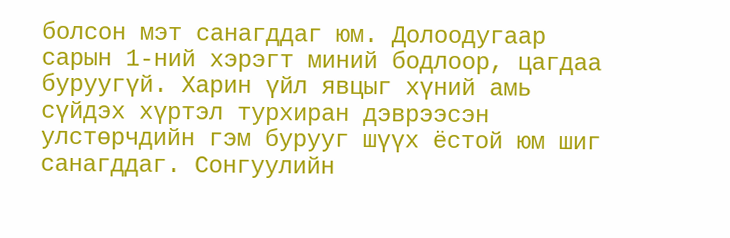болсон мэт санагддаг юм. Долоодугаар сарын 1-ний хэрэгт миний бодлоор, цагдаа буруугүй. Харин үйл явцыг хүний амь сүйдэх хүртэл турхиран дэврээсэн улстөрчдийн гэм бурууг шүүх ёстой юм шиг санагддаг. Сонгуулийн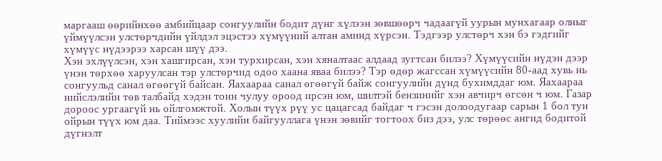маргааш өөрийнхөө амбийцаар сонгуулийн бодит дүнг хүлээн зөвшөөрч чадаагүй уурын мунхагаар олныг үймүүлсэн улстөрчдийн үйлдэл эцэстээ хүмүүний алтан аминд хүрсэн. Тэдгээр улстөрч хэн бэ гэдгийг хүмүүс нүдээрээ харсан шүү дээ.
Хэн эхлүүлсэн, хэн хашгирсан, хэн турхирсан, хэн хяналтаас алдаад зугтсан билээ? Хүмүүсийн нүдэн дээр үнэн төрхөө харуулсан тэр улстөрчид одоо хаана яваа билээ? Тэр өдөр жагссан хүмүүсийн 80-аад хувь нь сонгуульд санал өгөөгүй байсан. Яахаараа санал өгөөгүй байж сонгуулийн дүнд бухимддаг юм. Яахаараа нийслэлийн төв талбайд хэдэн тонн чулуу ороод ирсэн юм, шилтэй бензинийг хэн авчирч өгсөн ч юм. Газар дороос ургаагүй нь ойлгомжтой. Холын түүх рүү ус цацагсад байдаг ч гэсэн долоодугаар сарын 1 бол тун ойрын түүх юм даа. Тиймээс хуулийн байгууллага үнэн зөвийг тогтоох биз дээ, улс төрөөс ангид бодитой дүгнэлт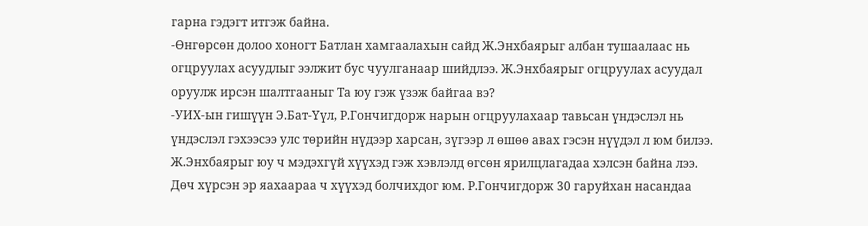гарна гэдэгт итгэж байна.
-Өнгөрсөн долоо хоногт Батлан хамгаалахын сайд Ж.Энхбаярыг албан тушаалаас нь огцруулах асуудлыг ээлжит бус чуулганаар шийдлээ. Ж.Энхбаярыг огцруулах асуудал оруулж ирсэн шалтгааныг Та юу гэж үзэж байгаа вэ?
-УИХ-ын гишүүн Э.Бат-Үүл, Р.Гончигдорж нарын огцруулахаар тавьсан үндэслэл нь үндэслэл гэхээсээ улс төрийн нүдээр харсан, зүгээр л өшөө авах гэсэн нүүдэл л юм билээ. Ж.Энхбаярыг юу ч мэдэхгүй хүүхэд гэж хэвлэлд өгсөн ярилцлагадаа хэлсэн байна лээ. Дөч хүрсэн эр яахаараа ч хүүхэд болчихдог юм. Р.Гончигдорж 30 гаруйхан насандаа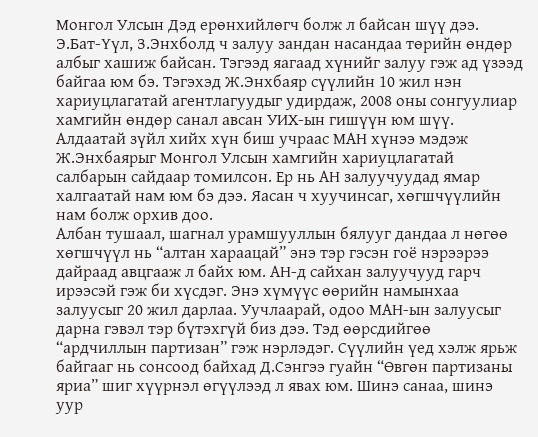Монгол Улсын Дэд ерөнхийлөгч болж л байсан шүү дээ. Э.Бат-Үүл, З.Энхболд ч залуу зандан насандаа төрийн өндөр албыг хашиж байсан. Тэгээд яагаад хүнийг залуу гэж ад үзээд байгаа юм бэ. Тэгэхэд Ж.Энхбаяр сүүлийн 10 жил нэн хариуцлагатай агентлагуудыг удирдаж, 2008 оны сонгуулиар хамгийн өндөр санал авсан УИХ-ын гишүүн юм шүү. Алдаатай зүйл хийх хүн биш учраас МАН хүнээ мэдэж Ж.Энхбаярыг Монгол Улсын хамгийн хариуцлагатай салбарын сайдаар томилсон. Ер нь АН залуучуудад ямар халгаатай нам юм бэ дээ. Яасан ч хуучинсаг, хөгшчүүлийн нам болж орхив доо.
Албан тушаал, шагнал урамшууллын бялууг дандаа л нөгөө хөгшчүүл нь “алтан хараацай” энэ тэр гэсэн гоё нэрээрээ дайраад авцгааж л байх юм. АН-д сайхан залуучууд гарч ирээсэй гэж би хүсдэг. Энэ хүмүүс өөрийн намынхаа залуусыг 20 жил дарлаа. Уучлаарай, одоо МАН-ын залуусыг дарна гэвэл тэр бүтэхгүй биз дээ. Тэд өөрсдийгөө “ардчиллын партизан” гэж нэрлэдэг. Сүүлийн үед хэлж ярьж байгааг нь сонсоод байхад Д.Сэнгээ гуайн “Өвгөн партизаны яриа” шиг хүүрнэл өгүүлээд л явах юм. Шинэ санаа, шинэ уур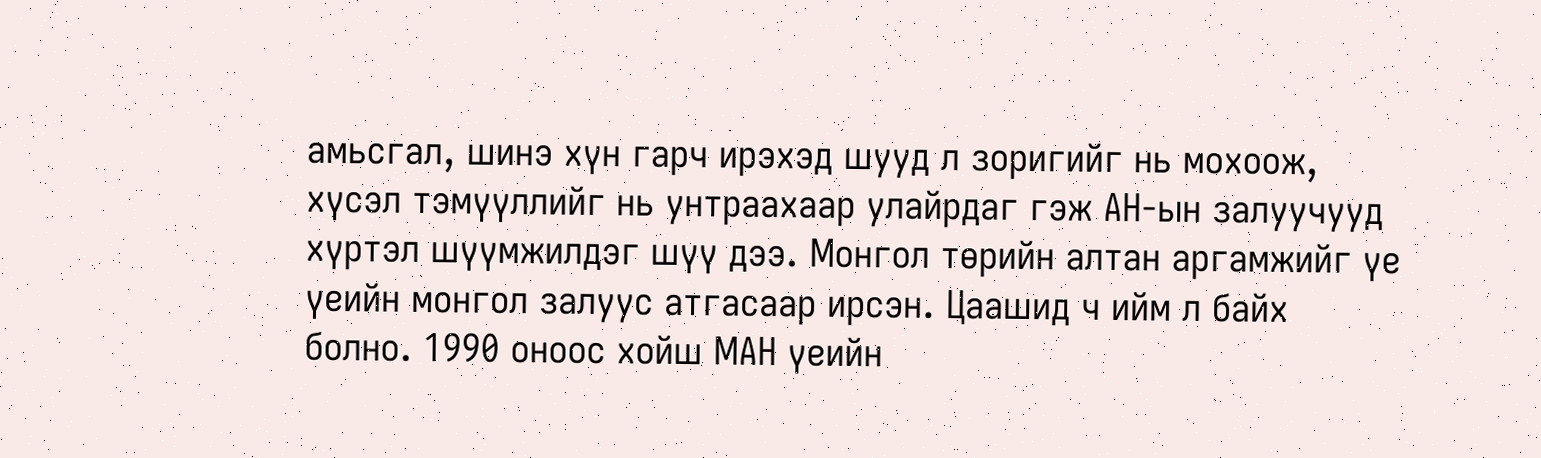амьсгал, шинэ хүн гарч ирэхэд шууд л зоригийг нь мохоож, хүсэл тэмүүллийг нь унтраахаар улайрдаг гэж АН-ын залуучууд хүртэл шүүмжилдэг шүү дээ. Монгол төрийн алтан аргамжийг үе үеийн монгол залуус атгасаар ирсэн. Цаашид ч ийм л байх болно. 1990 оноос хойш МАН үеийн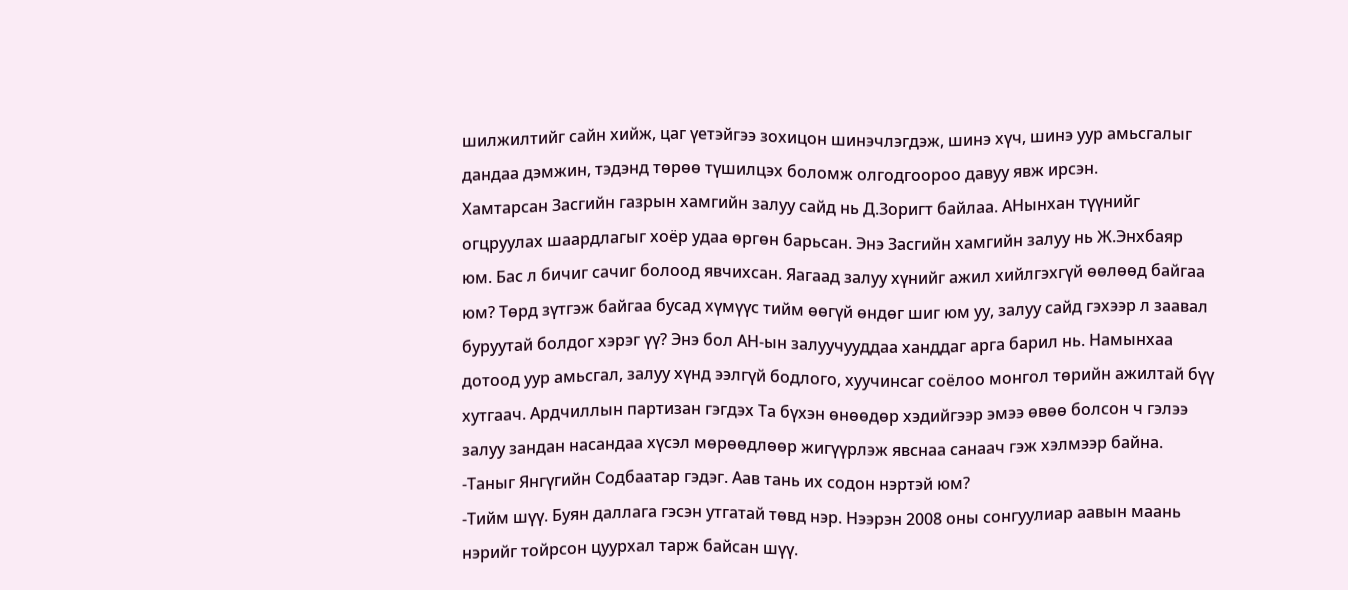шилжилтийг сайн хийж, цаг үетэйгээ зохицон шинэчлэгдэж, шинэ хүч, шинэ уур амьсгалыг дандаа дэмжин, тэдэнд төрөө түшилцэх боломж олгодгоороо давуу явж ирсэн.
Хамтарсан Засгийн газрын хамгийн залуу сайд нь Д.Зоригт байлаа. АНынхан түүнийг огцруулах шаардлагыг хоёр удаа өргөн барьсан. Энэ Засгийн хамгийн залуу нь Ж.Энхбаяр юм. Бас л бичиг сачиг болоод явчихсан. Яагаад залуу хүнийг ажил хийлгэхгүй өөлөөд байгаа юм? Төрд зүтгэж байгаа бусад хүмүүс тийм өөгүй өндөг шиг юм уу, залуу сайд гэхээр л заавал буруутай болдог хэрэг үү? Энэ бол АН-ын залуучууддаа ханддаг арга барил нь. Намынхаа дотоод уур амьсгал, залуу хүнд ээлгүй бодлого, хуучинсаг соёлоо монгол төрийн ажилтай бүү хутгаач. Ардчиллын партизан гэгдэх Та бүхэн өнөөдөр хэдийгээр эмээ өвөө болсон ч гэлээ залуу зандан насандаа хүсэл мөрөөдлөөр жигүүрлэж явснаа санаач гэж хэлмээр байна.
-Таныг Янгүгийн Содбаатар гэдэг. Аав тань их содон нэртэй юм?
-Тийм шүү. Буян даллага гэсэн утгатай төвд нэр. Нээрэн 2008 оны сонгуулиар аавын маань нэрийг тойрсон цуурхал тарж байсан шүү.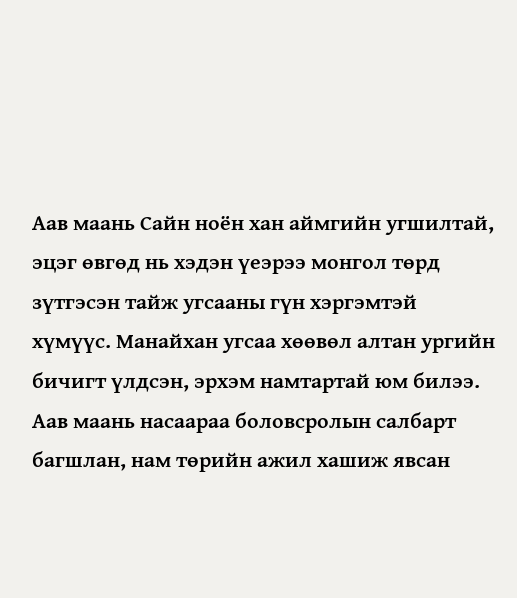Аав маань Сайн ноён хан аймгийн угшилтай, эцэг өвгөд нь хэдэн үеэрээ монгол төрд зүтгэсэн тайж угсааны гүн хэргэмтэй хүмүүс. Манайхан угсаа хөөвөл алтан ургийн бичигт үлдсэн, эрхэм намтартай юм билээ. Аав маань насаараа боловсролын салбарт багшлан, нам төрийн ажил хашиж явсан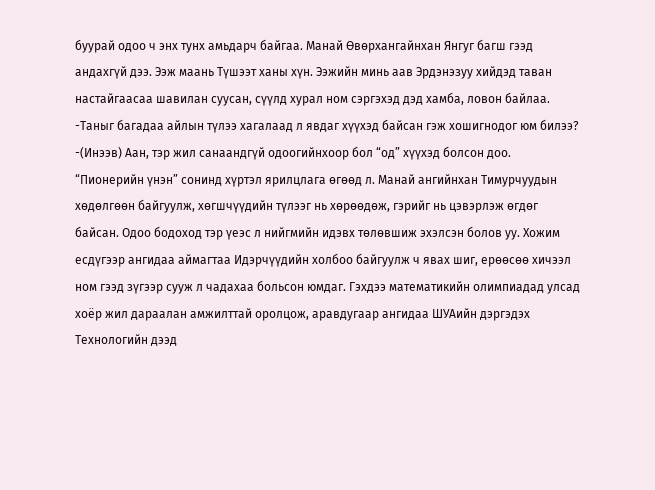буурай одоо ч энх тунх амьдарч байгаа. Манай Өвөрхангайнхан Янгуг багш гээд андахгүй дээ. Ээж маань Түшээт ханы хүн. Ээжийн минь аав Эрдэнэзуу хийдэд таван настайгаасаа шавилан суусан, сүүлд хурал ном сэргэхэд дэд хамба, ловон байлаа.
-Таныг багадаа айлын түлээ хагалаад л явдаг хүүхэд байсан гэж хошигнодог юм билээ?
-(Инээв) Аан, тэр жил санаандгүй одоогийнхоор бол “од” хүүхэд болсон доо. “Пионерийн үнэн” сонинд хүртэл ярилцлага өгөөд л. Манай ангийнхан Тимурчуудын хөдөлгөөн байгуулж, хөгшчүүдийн түлээг нь хөрөөдөж, гэрийг нь цэвэрлэж өгдөг байсан. Одоо бодоход тэр үеэс л нийгмийн идэвх төлөвшиж эхэлсэн болов уу. Хожим есдүгээр ангидаа аймагтаа Идэрчүүдийн холбоо байгуулж ч явах шиг, ерөөсөө хичээл ном гээд зүгээр сууж л чадахаа больсон юмдаг. Гэхдээ математикийн олимпиадад улсад хоёр жил дараалан амжилттай оролцож, аравдугаар ангидаа ШУАийн дэргэдэх Технологийн дээд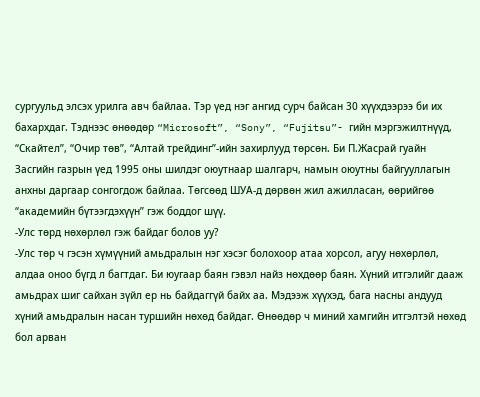сургуульд элсэх урилга авч байлаа. Тэр үед нэг ангид сурч байсан 30 хүүхдээрээ би их бахархдаг. Тэднээс өнөөдөр “Microsoft”, “Sony”, “Fujitsu”- гийн мэргэжилтнүүд, “Скайтел”, “Очир төв”, “Алтай трейдинг”-ийн захирлууд төрсөн. Би П.Жасрай гуайн Засгийн газрын үед 1995 оны шилдэг оюутнаар шалгарч, намын оюутны байгууллагын анхны даргаар сонгогдож байлаа. Төгсөөд ШУА-д дөрвөн жил ажилласан, өөрийгөө “академийн бүтээгдэхүүн” гэж боддог шүү.
-Улс төрд нөхөрлөл гэж байдаг болов уу?
-Улс төр ч гэсэн хүмүүний амьдралын нэг хэсэг болохоор атаа хорсол, агуу нөхөрлөл, алдаа оноо бүгд л багтдаг. Би юугаар баян гэвэл найз нөхдөөр баян. Хүний итгэлийг дааж амьдрах шиг сайхан зүйл ер нь байдаггүй байх аа. Мэдээж хүүхэд, бага насны андууд хүний амьдралын насан туршийн нөхөд байдаг. Өнөөдөр ч миний хамгийн итгэлтэй нөхөд бол арван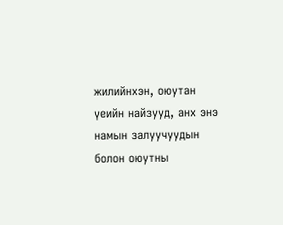жилийнхэн, оюутан үеийн найзууд, анх энэ намын залуучуудын болон оюутны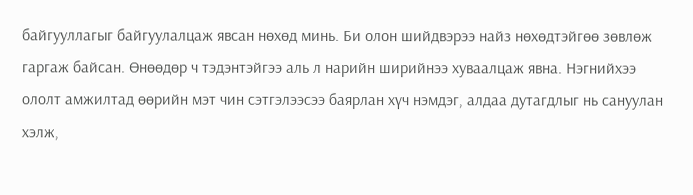байгууллагыг байгуулалцаж явсан нөхөд минь. Би олон шийдвэрээ найз нөхөдтэйгөө зөвлөж гаргаж байсан. Өнөөдөр ч тэдэнтэйгээ аль л нарийн ширийнээ хуваалцаж явна. Нэгнийхээ ололт амжилтад өөрийн мэт чин сэтгэлээсээ баярлан хүч нэмдэг, алдаа дутагдлыг нь сануулан хэлж,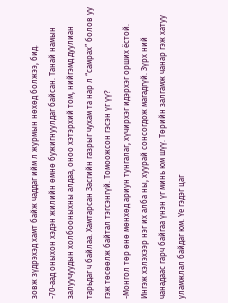зовж зүдрэхэд хамт байж чаддаг ийм л журмын нөхөд болжээ, бид.
-70-аад оныхон хэдэн жилийн өмнө бужигнуулдаг байсан. Танай намын залуучуудын холбооныхны алдаа, оноо хэтэрхий том, нийгэмд дуулиан тарьдаг ч байлаа. Хамтарсан Засгийн газрыг чухам та нар л “самрах” болов уу гэж төсөөлж байтал тэгсэнгүй. Томоожсон гэсэн үг үү?
-Монгол төр өнө мөнхөд ариун тунгалаг, хүчирхэг идэрхэг орших ёстой. Ингэж хэлэхээр нэг их алба ны, хуурай сонсогдож магадгүй. Зүрх ний чанадаас гарч байгаа үнэн үг минь юм шүү. Төрийн залгамж чанар гэж хатуу уламжлал байдаг юм. Үе гэдэг цаг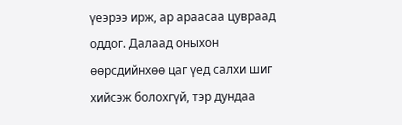үеэрээ ирж, ар араасаа цувраад оддог. Далаад оныхон өөрсдийнхөө цаг үед салхи шиг хийсэж болохгүй, тэр дундаа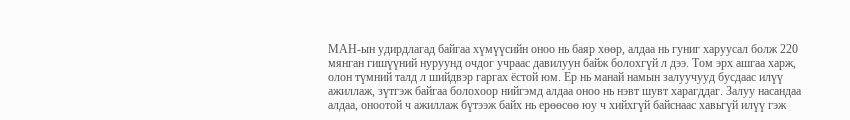МАН-ын удирдлагад байгаа хүмүүсийн оноо нь баяр хөөр, алдаа нь гуниг харуусал болж 220 мянган гишүүний нуруунд очдог учраас давилуун байж болохгүй л дээ. Том эрх ашгаа харж, олон түмний талд л шийдвэр гаргах ёстой юм. Ер нь манай намын залуучууд бусдаас илүү ажиллаж, зүтгэж байгаа болохоор нийгэмд алдаа оноо нь нэвт шувт харагддаг. Залуу насандаа алдаа, оноотой ч ажиллаж бүтээж байх нь ерөөсөө юу ч хийхгүй байснаас хавьгүй илүү гэж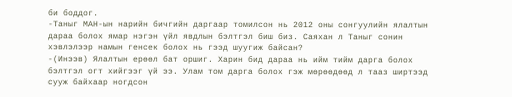би боддог.
-Таныг МАН-ын нарийн бичгийн даргаар томилсон нь 2012 оны сонгуулийн ялалтын дараа болох ямар нэгэн үйл явдлын бэлтгэл биш биз. Саяхан л Таныг сонин хэвлэлээр намын генсек болох нь гээд шуугиж байсан?
-(Инээв) Ялалтын ерөөл бат оршиг. Харин бид дараа нь ийм тийм дарга болох бэлтгэл огт хийгээг үй ээ. Улам том дарга болох гэж мөрөөдөөд л тааз ширтээд сууж байхаар ногдсон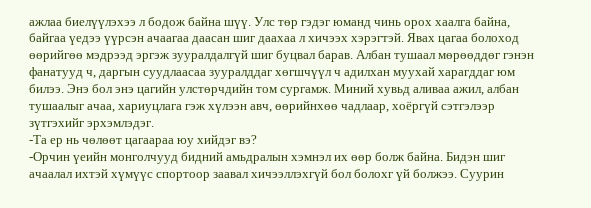ажлаа биелүүлэхээ л бодож байна шүү. Улс төр гэдэг юманд чинь орох хаалга байна, байгаа үедээ үүрсэн ачаагаа даасан шиг даахаа л хичээх хэрэгтэй. Явах цагаа болоход өөрийгөө мэдрээд эргэж зууралдалгүй шиг буцвал барав. Албан тушаал мөрөөддөг гэнэн фанатууд ч, даргын суудлаасаа зууралддаг хөгшчүүл ч адилхан муухай харагддаг юм билээ. Энэ бол энэ цагийн улстөрчдийн том сургамж. Миний хувьд аливаа ажил, албан тушаалыг ачаа, хариуцлага гэж хүлээн авч, өөрийнхөө чадлаар, хоёргүй сэтгэлээр зүтгэхийг эрхэмлэдэг.
-Та ер нь чөлөөт цагаараа юу хийдэг вэ?
-Орчин үеийн монголчууд бидний амьдралын хэмнэл их өөр болж байна. Бидэн шиг ачаалал ихтэй хүмүүс спортоор заавал хичээллэхгүй бол болохг үй болжээ. Суурин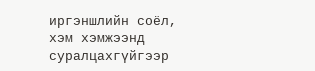иргэншлийн соёл, хэм хэмжээнд суралцахгүйгээр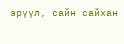эрүүл, сайн сайхан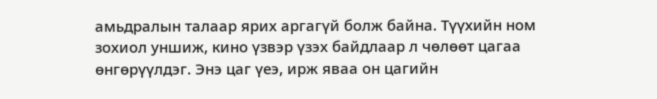амьдралын талаар ярих аргагүй болж байна. Түүхийн ном зохиол уншиж, кино үзвэр үзэх байдлаар л чөлөөт цагаа өнгөрүүлдэг. Энэ цаг үеэ, ирж яваа он цагийн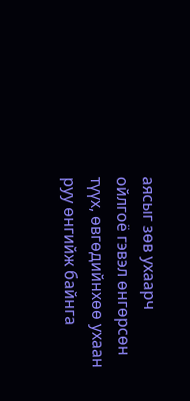аясыг зөв ухаарч ойлгоё гэвэл өнгөрсөн түүх, өвгөдийнхөө ухаан руу өнгийж байнга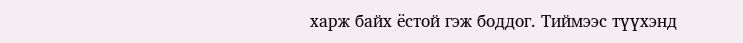харж байх ёстой гэж боддог. Тиймээс түүхэнд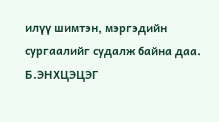илүү шимтэн, мэргэдийн сургаалийг судалж байна даа.
Б.ЭНХЦЭЦЭГ